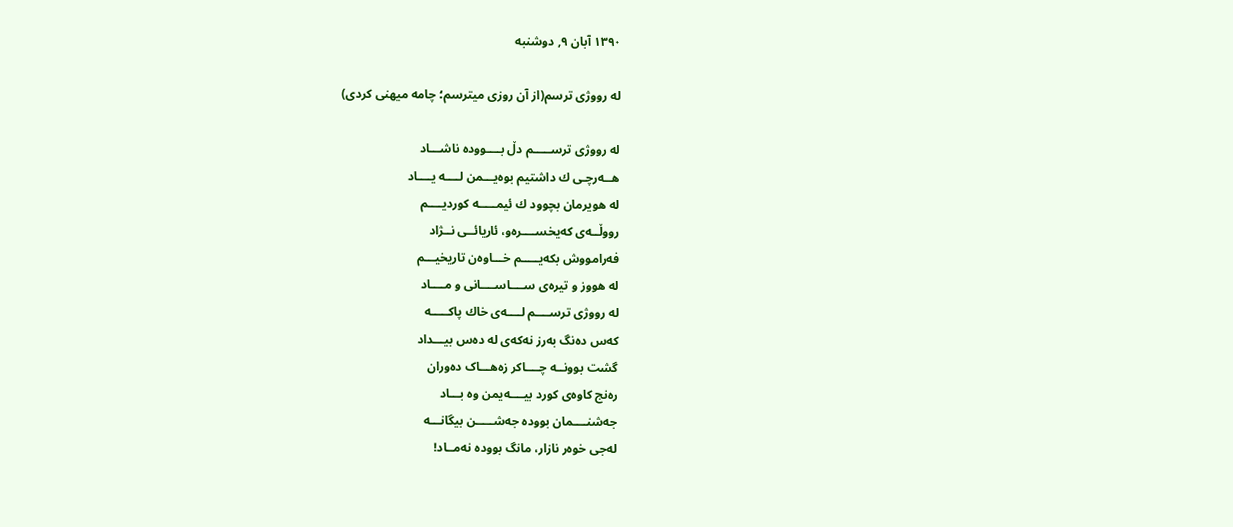۱۳۹۰ آبان ۹, دوشنبه

له رووژی ترسم(از آن روزی میترسم؛ چامه میهنی کردی)

له رووژی ترســـــم دڵ بــــووده ناشـــاد
هــه‌رچـی ك داشتیم بوه‌یـــمن لــــه یــــاد
له هویرمان بچوود ك ئیمـــــه کوردیــــم
رووڵــه‌ی که‌یخســــره‌و، ئاریائــی نــژاد
فه‌رامووش بکه‌یـــــم خـــاوه‌ن تاریخیـــم
له‌ هووز و تیره‌ی ســــاســــانی و مــــاد
له رووژی ترســــم لــــه‌ی خاك پاکـــــه
که‌س ده‌نگ به‌رز نه‌که‌ی له ده‌س بیـــداد
گشت بوونــه چــــاکر زه‌‌هـــاک ده‌وران
ره‌نج کاوه‌ی کورد بیــــه‌یمن وه بـــاد
جه‌شنــــمان بووده جه‌شـــــن بیگانـــه
له‌جی خوه‌ر نازار، مانگ بووده نه‌مــاد!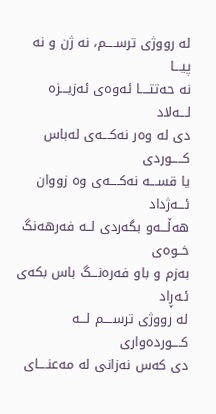له رووژی ترســــم، نه ژن و نه پیـــا
نه حه‌تتــــا ئه‌وه‌ی ئه‌زیـــزه لـــه‌لاد
دی له وه‌ر نه‌کـــه‌ی له‌باس کـــــوردی
یا قســـه نه‌کــــه‌ی وه زووان ئـــه‌ژداد
هه‌ڵـــه‌و بگه‌ردی لــه فه‌رهه‌نگ خــوه‌ی
به‌زم و باو فه‌ره‌نـــگ باس بکه‌ی ئـه‌ڕاد
له رووژی ترســــم لـــه‌ کــــورده‌واری
دی که‌س نه‌زانی له مه‌عنــــای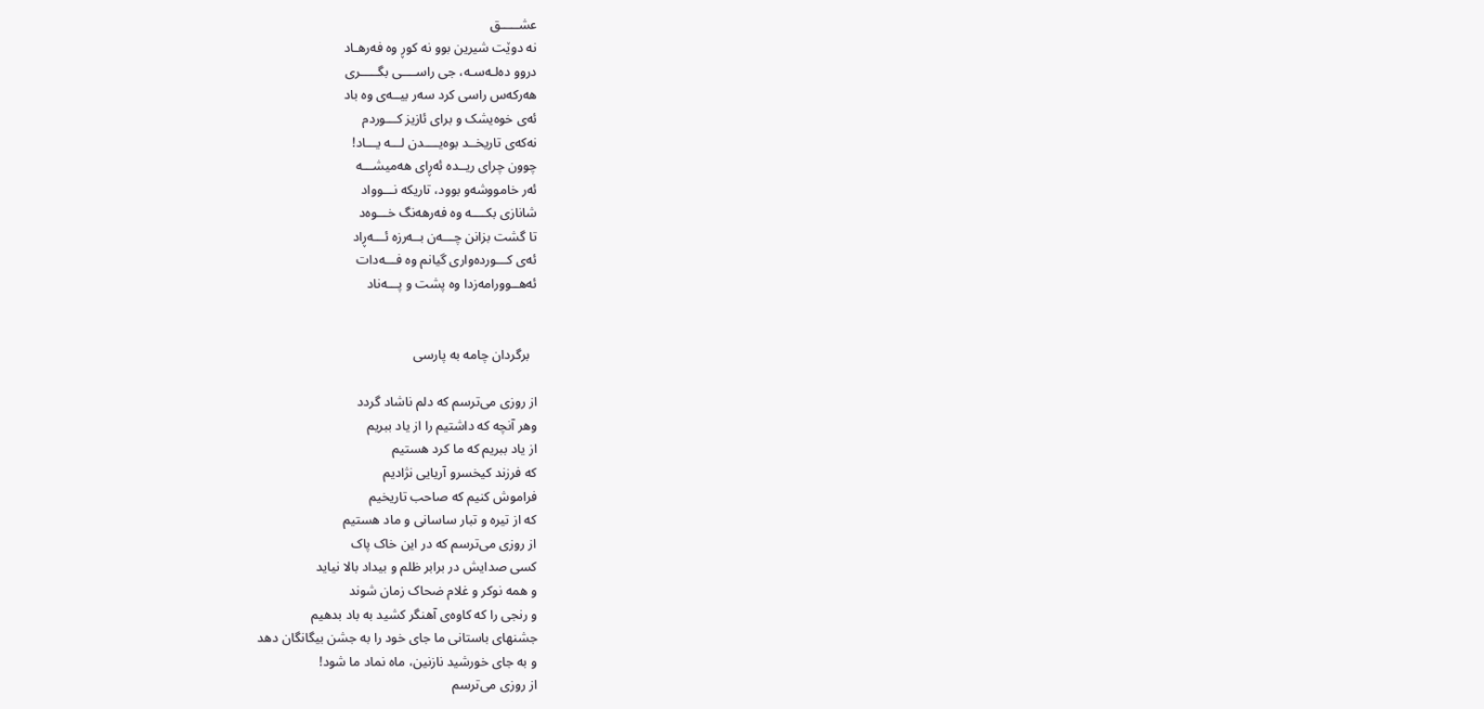عشـــــق
نه دوێت شیرین بوو نه کوڕ وه فه‌رهـاد
دروو ده‌لـه‌سـه، جی راســــی بگـــــری
هه‌رکه‌س راسی کرد سه‌ر بیــه‌ی وه باد
ئه‌ی خوه‌یشک و برای ئازیز کـــوردم
نه‌که‌ی تاریخــد بوه‌یــــدن لـــه یـــاد!
چوون چرای ریــده ئه‌ڕای هه‌میشـــه
ئه‌ر خامووشه‌و بوود، تاریکه نـــوواد
شانازی بکــــه وه فه‌رهه‌نگ خـــوه‌د
تا گشت بزانن چـــه‌ن بــه‌رزه ئـــه‌ڕاد
ئه‌ی کـــورده‌واری گیانم وه فـــه‌دات
ئه‌هــوورامه‌زدا وه پشت و پـــه‌ناد


  برگردان چامه به پارسی

از روزی می‌ترسم که دلم ناشاد گردد
وهر آنچه که داشتیم را از یاد ببریم
از یاد ببریم که ما کرد هستیم
که فرزند کیخسرو آریایی نژادیم
فراموش کنیم که صاحب تاریخیم
که از تیره و تبار ساسانی و ماد هستیم
از روزی می‌ترسم که در این خاک پاک
کسی صدایش در برابر ظلم و بیداد بالا نیاید
و همه نوکر و غلام ضحاک زمان شوند
و رنجی را که کاوه‌ی آهنگر کشید به باد بدهیم
جشنهای باستانی ما جای خود را به جشن بیگانگان دهد
و به جای خورشید نازنین، ماه نماد ما شود!
از روزی می‌ترسم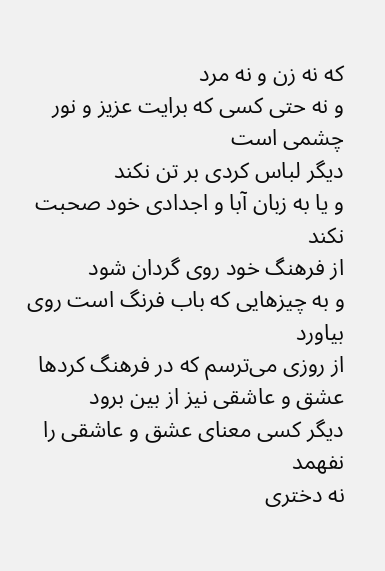که نه زن و نه مرد
و نه حتی کسی که برایت عزیز و نور چشمی است
دیگر لباس کردی بر تن نکند
و یا به زبان آبا و اجدادی خود صحبت نکند
از فرهنگ خود روی‌ گردان شود
و به چیزهایی که باب فرنگ است روی بیاورد
از روزی می‌ترسم که در فرهنگ کردها
عشق و عاشقی نیز از بین برود
دیگر کسی معنای عشق و عاشقی را نفهمد
نه دختری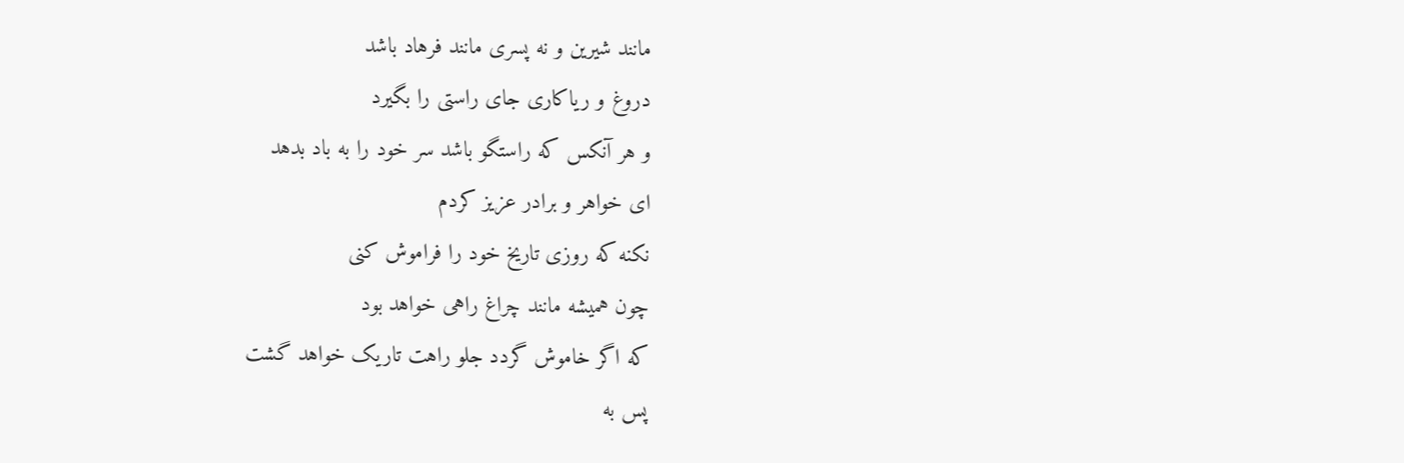مانند شیرین و نه پسری مانند فرهاد باشد
دروغ و ریاکاری جای راستی را بگیرد
و هر آنکس که راستگو باشد سر خود را به باد بدهد
ای خواهر و برادر عزیز کردم
نکنه که روزی تاریخ خود را فراموش کنی
چون همیشه مانند چراغ راهی خواهد بود
که اگر خاموش گردد جلو راهت تاریک خواهد گشت
پس به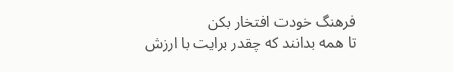فرهنگ خودت افتخار بکن
تا همه بدانند که چقدر برایت با ارزش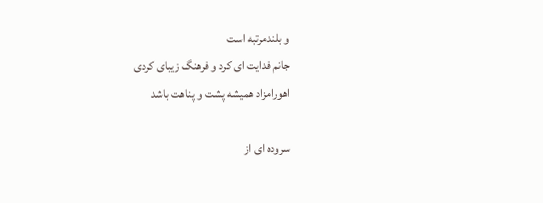و بلندمرتبه است
جانم فدایت ای کرد و فرهنگ زیبای کردی
اهورامزاد همیشه پشت و پناهت باشد

سروده ای از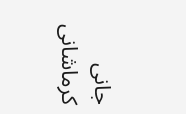جانی کرماشانی